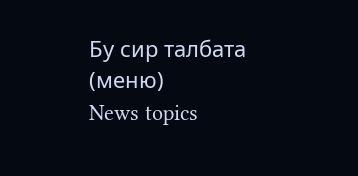Бу сир талбата (меню)
News topics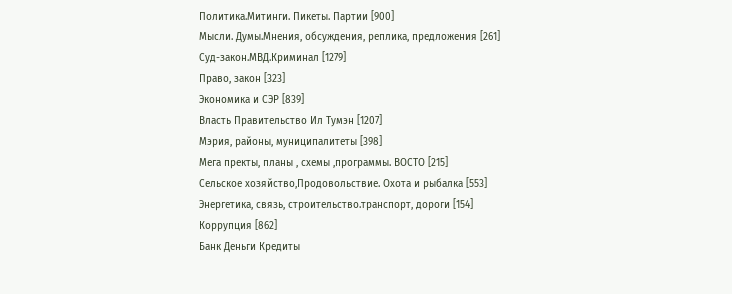Политика.Митинги. Пикеты. Партии [900]
Мысли. Думы.Мнения, обсуждения, реплика, предложения [261]
Суд-закон.МВД.Криминал [1279]
Право, закон [323]
Экономика и СЭР [839]
Власть Правительство Ил Тумэн [1207]
Мэрия, районы, муниципалитеты [398]
Мега пректы, планы , схемы ,программы. ВОСТО [215]
Сельское хозяйство,Продовольствие. Охота и рыбалка [553]
Энергетика, связь, строительство.транспорт, дороги [154]
Коррупция [862]
Банк Деньги Кредиты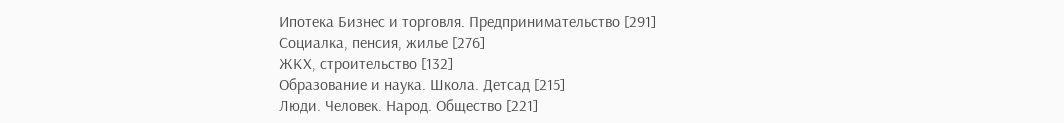Ипотека Бизнес и торговля. Предпринимательство [291]
Социалка, пенсия, жилье [276]
ЖКХ, строительство [132]
Образование и наука. Школа. Детсад [215]
Люди. Человек. Народ. Общество [221]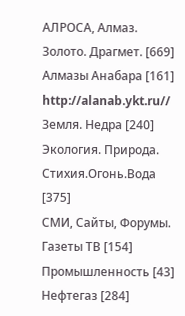АЛРОСА, Алмаз. Золото. Драгмет. [669]
Алмазы Анабара [161]
http://alanab.ykt.ru//
Земля. Недра [240]
Экология. Природа. Стихия.Огонь.Вода [375]
СМИ, Сайты, Форумы. Газеты ТВ [154]
Промышленность [43]
Нефтегаз [284]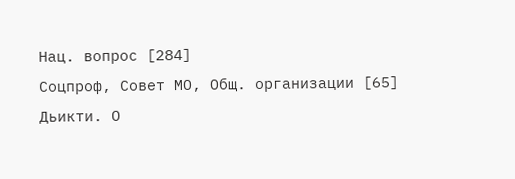Нац. вопрос [284]
Соцпроф, Совет МО, Общ. организации [65]
Дьикти. О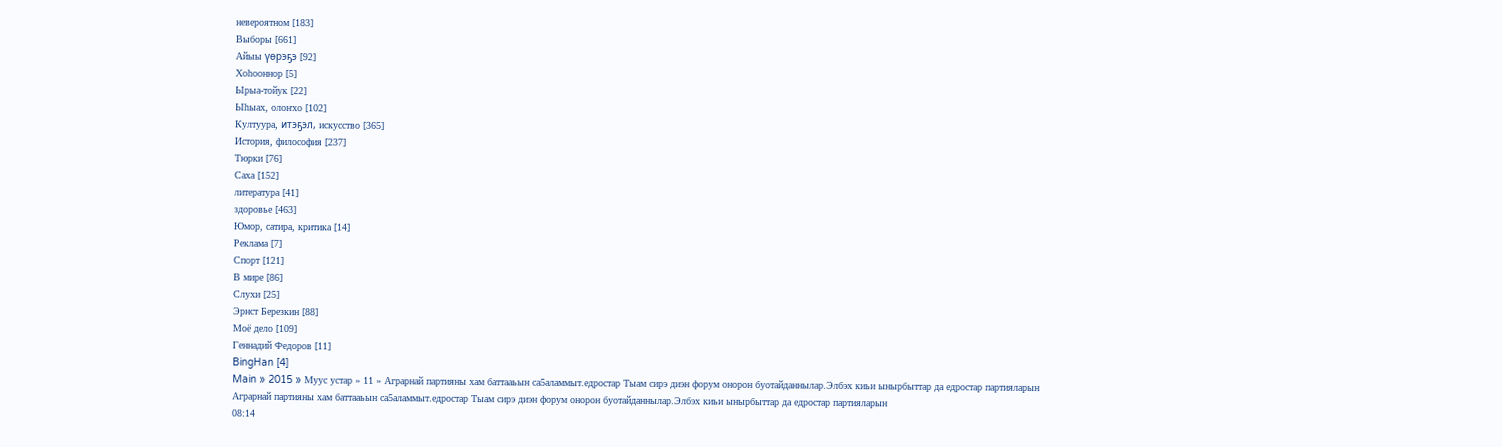невероятном [183]
Выборы [661]
Айыы үөрэҕэ [92]
Хоһооннор [5]
Ырыа-тойук [22]
Ыһыах, олоҥхо [102]
Култуура, итэҕэл, искусство [365]
История, философия [237]
Тюрки [76]
Саха [152]
литература [41]
здоровье [463]
Юмор, сатира, критика [14]
Реклама [7]
Спорт [121]
В мире [86]
Слухи [25]
Эрнст Березкин [88]
Моё дело [109]
Геннадий Федоров [11]
BingHan [4]
Main » 2015 » Муус устар » 11 » Аграрнай партияны хам баттааьын са5аламмыт.едростар Тыам сирэ диэн форум онорон буотайданнылар.Элбэх киьи ынырбыттар да едростар партияларын
Аграрнай партияны хам баттааьын са5аламмыт.едростар Тыам сирэ диэн форум онорон буотайданнылар.Элбэх киьи ынырбыттар да едростар партияларын
08:14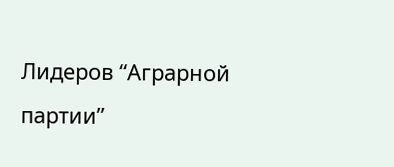Лидеров “Аграрной партии”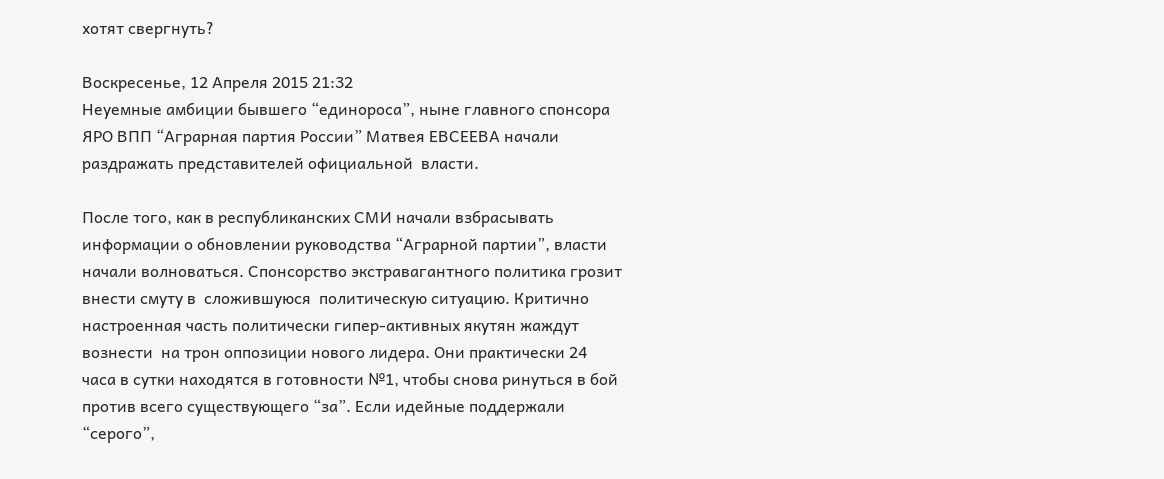хотят свергнуть?

Воскресенье, 12 Апреля 2015 21:32
Неуемные амбиции бывшего “единороса”, ныне главного спонсора ЯРО ВПП “Аграрная партия России” Матвея ЕВСЕЕВА начали раздражать представителей официальной  власти.

После того, как в республиканских СМИ начали взбрасывать информации о обновлении руководства “Аграрной партии”, власти начали волноваться. Спонсорство экстравагантного политика грозит внести смуту в  сложившуюся  политическую ситуацию. Критично настроенная часть политически гипер-активных якутян жаждут вознести  на трон оппозиции нового лидера. Они практически 24 часа в сутки находятся в готовности №1, чтобы снова ринуться в бой против всего существующего “за”. Если идейные поддержали “серого”,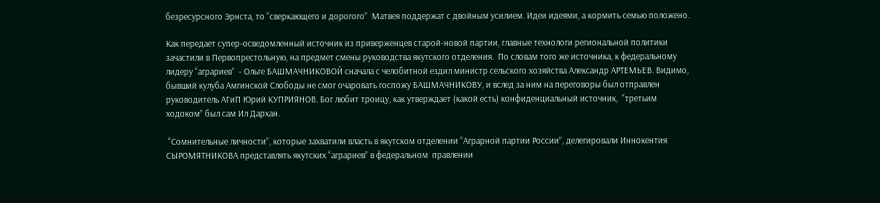безресурсного Эрнста, то “сверкающего и дорогого”  Матвея поддержат с двойным усилием. Идеи идеями, а кормить семью положено.

Как передает супер-осведомленный источник из приверженцев старой-новой партии, главные технологи региональной политики зачастили в Первопрестольную, на предмет смены руководства якутского отделения.  По словам того же источника, к федеральному лидеру “аграриев”  - Ольге БАШМАЧНИКОВОЙ сначала с челобитной ездил министр сельского хозяйства Александр АРТЕМЬЕВ. Видимо, бывший кулуба Амгинской Слободы не смог очаровать госпожу БАШМАЧНИКОВУ, и вслед за ним на переговоры был отправлен руководитель АГиП Юрий КУПРИЯНОВ. Бог любит троицу, как утверждает (какой есть) конфиденциальный источник,  “третьим ходоком” был сам Ил Дархан.

 “Сомнительные личности”, которые захватили власть в якутском отделении “Аграрной партии России”, делегировали Иннокентия СЫРОМЯТНИКОВА представлять якутских “аграриев” в федеральном  правлении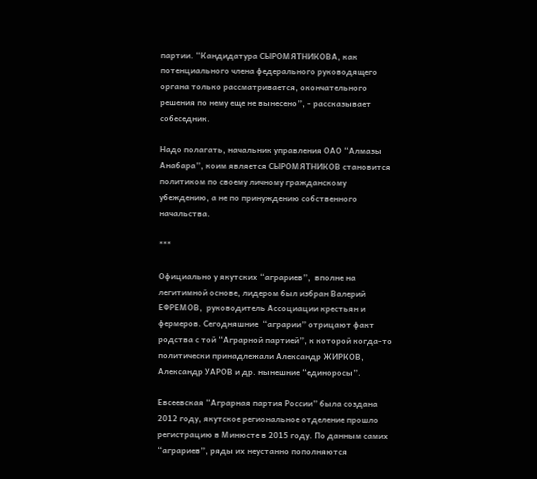партии. “Кандидатура СЫРОМЯТНИКОВА, как потенциального члена федерального руководящего органа только рассматривается, окончательного решения по нему еще не вынесено”, - рассказывает собеседник.

Надо полагать, начальник управления ОАО “Алмазы Анабара”, коим является СЫРОМЯТНИКОВ становится политиком по своему личному гражданскому убеждению, а не по принуждению собственного начальства.

***

Официально у якутских “аграриев”,  вполне на легитимной основе, лидером был избран Валерий ЕФРЕМОВ,  руководитель Ассоциации крестьян и фермеров. Сегодняшние  “аграрии” отрицают факт родства с той “Аграрной партией”, к которой когда-то политически принадлежали Александр ЖИРКОВ, Александр УАРОВ и др. нынешние “единоросы”.

Евсеевская “Аграрная партия России” была создана 2012 году, якутское региональное отделение прошло регистрацию в Минюсте в 2015 году. По данным самих “аграриев”, ряды их неустанно пополняются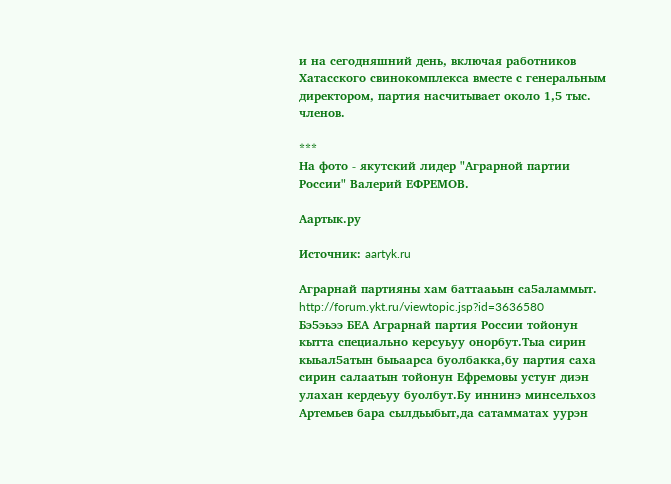и на сегодняшний день, включая работников Хатасского свинокомплекса вместе с генеральным директором, партия насчитывает около 1,5 тыс. членов.

***
На фото - якутский лидер "Аграрной партии России" Валерий ЕФРЕМОВ.

Аартык.ру

Источник: aartyk.ru

Аграрнай партияны хам баттааьын са5аламмыт.
http://forum.ykt.ru/viewtopic.jsp?id=3636580
Бэ5эьээ БЕА Аграрнай партия России тойонун кытта специально керсуьуу онорбут.Тыа сирин кыьал5атын быьаарса буолбакка,бу партия саха сирин салаатын тойонун Ефремовы устуҥ диэн улахан кердеьуу буолбут.Бу иннинэ минсельхоз Артемьев бара сылдьыбыт,да сатамматах уурэн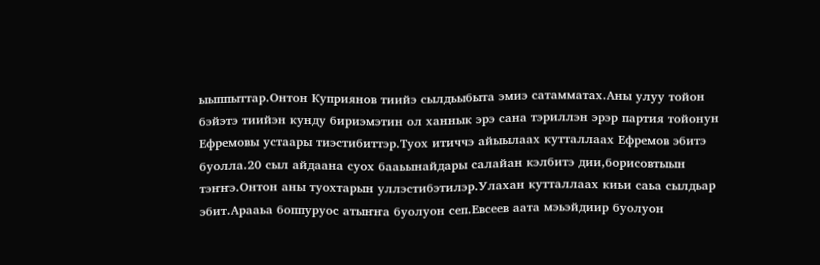ыыппыттар.Онтон Куприянов тиийэ сылдьыбыта эмиэ сатамматах.Аны улуу тойон бэйэтэ тиийэн кунду бириэмэтин ол ханнык эрэ сана тэриллэн эрэр партия тойонун Ефремовы устаары тиэстибиттэр.Туох итиччэ айыылаах кутталлаах Ефремов эбитэ буолла.20 сыл айдаана суох бааьынайдары салайан кэлбитэ дии,борисовтыын тэҥҥэ.Онтон аны туохтарын уллэстибэтилэр.Улахан кутталлаах киьи саьа сылдьар эбит.Арааьа боппуруос атыҥҥа буолуон сеп.Евсеев аата мэьэйдиир буолуон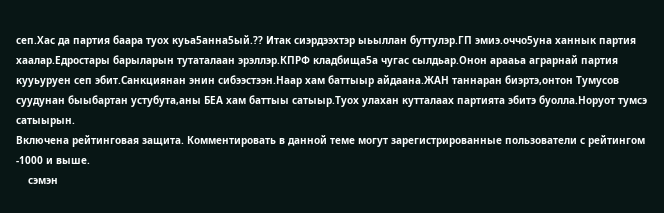сеп.Хас да партия баара туох куьа5анна5ый.?? Итак сиэрдээхтэр ыьыллан буттулэр.ГП эмиэ.оччо5уна ханнык партия хаалар.Едростары барыларын тутаталаан эрэллэр.КПРФ кладбища5а чугас сылдьар.Онон арааьа аграрнай партия кууьуруен сеп эбит.Санкциянан энин сибээстээн.Наар хам баттыыр айдаана.ЖАН таннаран биэртэ,онтон Тумусов суудунан быыбартан устубута,аны БЕА хам баттыы сатыыр.Туох улахан кутталаах партията эбитэ буолла.Норуот тумсэ сатыырын.
Включена рейтинговая защита. Комментировать в данной теме могут зарегистрированные пользователи с рейтингом -1000 и выше.
    сэмэн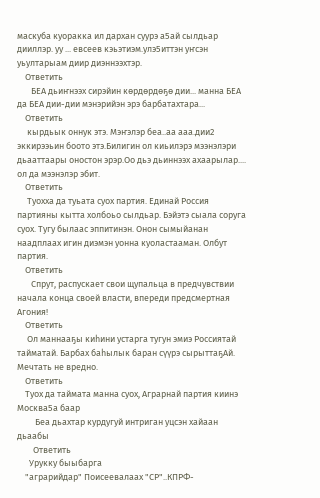маскуба куоракка ил дархан суурэ а5ай сылдьар дииллэр. уу ... евсеев кэьэтиэм.улэ5иттэн уҥсэн уьултарыам диир диэннээхтэр.
    Ответить
       БЕА дьиҥнээх сирэйин көрдөрдөҕө дии... манна БЕА да БЕА дии-дии мэнэрийэн эрэ барбатахтара...
    Ответить
     кырдьык оннук этэ. Мэҥэлэр беа..аа ааа.дии2 эккирээьин боото этэ.Билигин ол киьилэрэ мээнэлэри дьааттаары оностон эрэр.Оо дьэ дьиннээх ахаарылар.... ол да мээнэлэр эбит.
    Ответить
     Туохха да туьата суох партия. Единай Россия партияны кытта холбоьо сылдьар. Бэйэтэ сыала соруга суох. Тугу былаас эппитинэн. Онон сымыйанан наадплаах игин диэмэн уонна куоластааман. Олбут партия.
    Ответить
       Спрут, распускает свои щупальца в предчувствии начала конца своей власти, впереди предсмертная Агония!
    Ответить
     Ол маннааҕы киһини устарга тугун эмиэ Россиятай тайматай. Барбах баһылык баран сүүрэ сырыттаҕАй. Мечтать не вредно.
    Ответить
    Туох да таймата манна суох, Аграрнай партия киинэ Москва5а баар
         Беа дьахтар курдугуй интриган уцсэн хайаан дьаабы
        Ответить
      Урукку быыбарга
    "аграрийдар" Поисеевалаах "СР"..КПРФ-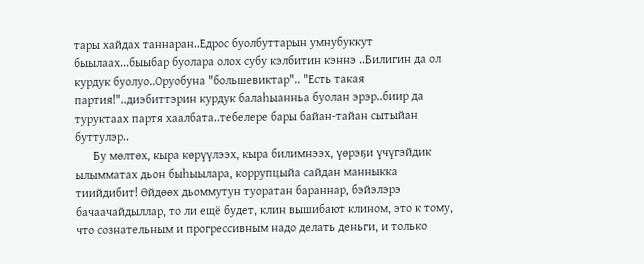тары хайдах таннаран..Едрос буолбуттарын умнубуккут быылаах...быыбар буолара олох субу кэлбитин кэннэ ..Билигин да ол курдук буолуо..Оруобуна "большевиктар".. "Есть такая партия!"..диэбиттэрин курдук балаhыанньа буолан эрэр..биир да туруктаах партя хаалбата..тебелере бары байан-тайан сытыйан буттулэр..
      Бу мөлтөх, кыра көрүүлээх, кыра билимнээх, үөрэҕи үчүгэйдик ылымматах дьон быһыылара, коррупцыйа сайдан манныкка тиийдибит! Өйдөөх дьоммутун туоратан бараннар, бэйэлэрэ бачаачайдыллар, то ли ещё будет, клин вышибают клином, это к тому, что сознательным и прогрессивным надо делать деньги, и только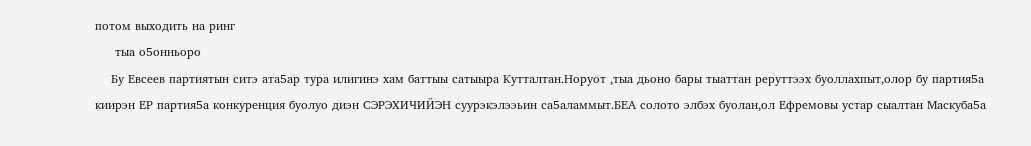потом выходить на ринг
     тыа о5онньоро
    Бу Евсеев партиятын ситэ ата5ар тура илигинэ хам баттыы сатыыра Кутталтан.Норуот ,тыа дьоно бары тыаттан реруттээх буоллахпыт,олор бу партия5а киирэн ЕР партия5а конкуренция буолуо диэн СЭРЭХИЧИЙЭН суурэкэлээьин са5аламмыт.БЕА солото элбэх буолан,ол Ефремовы устар сыалтан Маскуба5а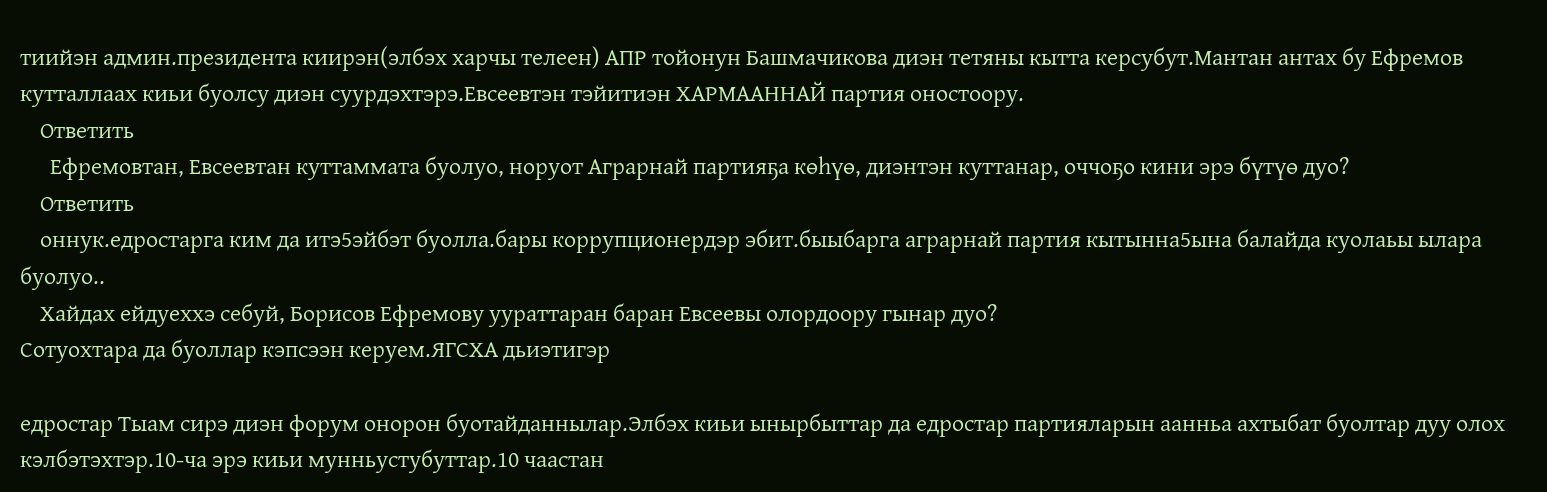тиийэн админ.президента киирэн(элбэх харчы телеен) АПР тойонун Башмачикова диэн тетяны кытта керсубут.Мантан антах бу Ефремов кутталлаах киьи буолсу диэн суурдэхтэрэ.Евсеевтэн тэйитиэн ХАРМААННАЙ партия оностоору.
    Ответить
      Ефремовтан, Евсеевтан куттаммата буолуо, норуот Аграрнай партияҕа көһүө, диэнтэн куттанар, оччоҕо кини эрэ бүтүө дуо?
    Ответить
    оннук.едростарга ким да итэ5эйбэт буолла.бары коррупционердэр эбит.быыбарга аграрнай партия кытынна5ына балайда куолаьы ылара буолуо..
    Хайдах ейдуеххэ себуй, Борисов Ефремову уураттаран баран Евсеевы олордоору гынар дуо?
Сотуохтара да буоллар кэпсээн керуем.ЯГСХА дьиэтигэр

едростар Тыам сирэ диэн форум онорон буотайданнылар.Элбэх киьи ынырбыттар да едростар партияларын аанньа ахтыбат буолтар дуу олох кэлбэтэхтэр.10-ча эрэ киьи мунньустубуттар.10 чаастан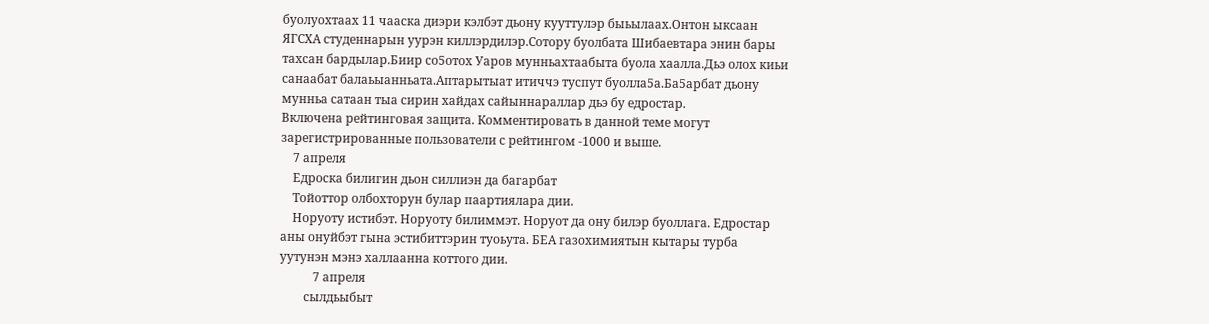буолуохтаах 11 чааска диэри кэлбэт дьону кууттулэр быьылаах.Онтон ыксаан ЯГСХА студеннарын уурэн киллэрдилэр.Сотору буолбата Шибаевтара энин бары тахсан бардылар.Биир со5отох Уаров мунньахтаабыта буола хаалла.Дьэ олох киьи санаабат балаьыанньата.Аптарытыат итиччэ туспут буолла5а.Ба5арбат дьону мунньа сатаан тыа сирин хайдах сайыннараллар дьэ бу едростар.
Включена рейтинговая защита. Комментировать в данной теме могут зарегистрированные пользователи с рейтингом -1000 и выше.
    7 апреля
    Едроска билигин дьон силлиэн да багарбат
    Тойоттор олбохторун булар паартиялара дии.
    Норуоту истибэт. Норуоту билиммэт. Норуот да ону билэр буоллага. Едростар аны онуйбэт гына эстибиттэрин туоьута. БЕА газохимиятын кытары турба уутунэн мэнэ халлаанна коттого дии.
           7 апреля
        сылдьыбыт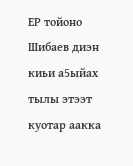ЕР тойоно Шибаев диэн киьи а5ыйах тылы этээт куотар аакка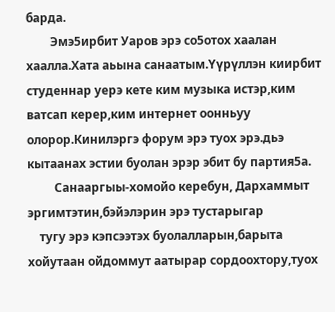барда.
        Эмэ5ирбит Уаров эрэ со5отох хаалан хаалла.Хата аьына санаатым.Үүрүллэн киирбит студеннар уерэ кете ким музыка истэр,ким ватсап керер,ким интернет оонньуу олорор.Кинилэргэ форум эрэ туох эрэ.дьэ кытаанах эстии буолан эрэр эбит бу партия5а.
         Санааргыы-хомойо керебун, Дархаммыт эргимтэтин,бэйэлэрин эрэ тустарыгар
    тугу эрэ кэпсээтэх буолалларын,барыта хойутаан ойдоммут аатырар сордоохтору,туох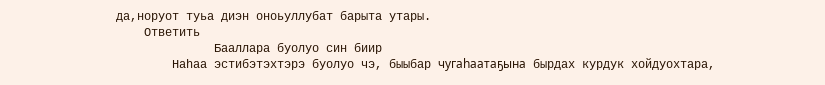да,норуот туьа диэн оноьуллубат барыта утары.
    Ответить
              Бааллара буолуо син биир
        Наһаа эстибэтэхтэрэ буолуо чэ, быыбар чугаһаатаҕына бырдах курдук хойдуохтара,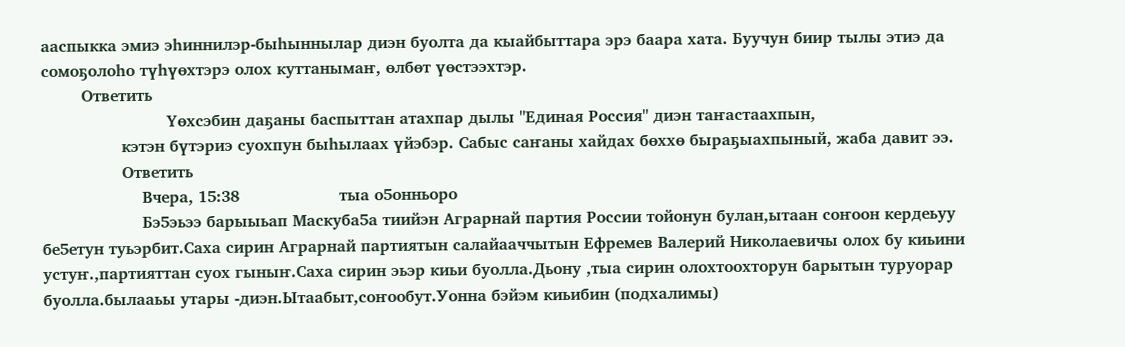ааспыкка эмиэ эһиннилэр-быһыннылар диэн буолта да кыайбыттара эрэ баара хата. Буучун биир тылы этиэ да сомоҕолоһо түһүөхтэрэ олох куттанымаҥ, өлбөт үөстээхтэр.
        Ответить
                         Үөхсэбин даҕаны баспыттан атахпар дылы "Единая Россия" диэн таҥастаахпын,
                кэтэн бүтэриэ суохпун быһылаах үйэбэр. Сабыс саҥаны хайдах бөххө быраҕыахпыный, жаба давит ээ.
                Ответить
                    Вчера, 15:38                    тыа о5онньоро
                    Бэ5эьээ барыыьап Маскуба5а тиийэн Аграрнай партия России тойонун булан,ытаан соҥоон кердеьуу бе5етун туьэрбит.Саха сирин Аграрнай партиятын салайааччытын Ефремев Валерий Николаевичы олох бу киьини устуҥ.,партияттан суох гыныҥ.Саха сирин эьэр киьи буолла.Дьону ,тыа сирин олохтоохторун барытын туруорар буолла.былааьы утары -диэн.Ытаабыт,соҥообут.Уонна бэйэм киьибин (подхалимы)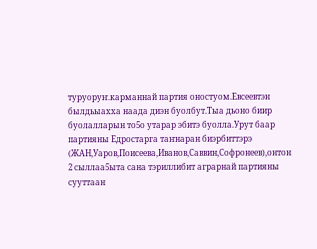туруоруҥ.карманнай партия оностуом.Евсеевтэн былдьыахха наада диэн буолбут.Тыа дьоно биир буолалларын то5о утарар эбитэ буолла.Урут баар партияны Едростарга таҥнаран биэрбиттэрэ (ЖАН,Уаров,Поисеева,Иванов,Саввин,Софронеев),онтон 2 сыллаа5ыта сана тэриллибит аграрнай партияны сууттаан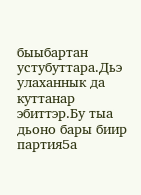быыбартан устубуттара.Дьэ улаханнык да куттанар эбиттэр.Бу тыа дьоно бары биир партия5а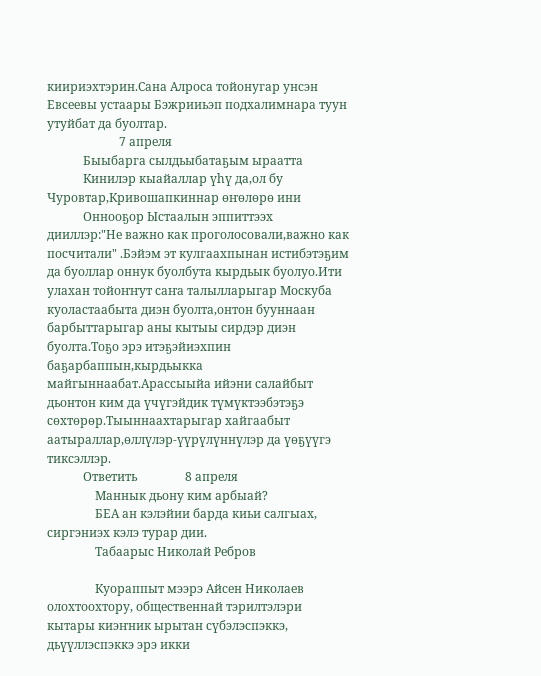киириэхтэрин.Сана Алроса тойонугар унсэн Евсеевы устаары Бэжрииьэп подхалимнара туун утуйбат да буолтар.
                        7 апреля
            Быыбарга сылдьыбатаҕым ыраатта
            Кинилэр кыайаллар үһү да,ол бу Чуровтар,Кривошапкиннар өҥөлөрө ини
            Оннооҕор Ыстаалын эппиттээх дииллэр:"Не важно как проголосовали,важно как посчитали" .Бэйэм эт кулгаахпынан истибэтэҕим да буоллар оннук буолбута кырдьык буолуо.Ити улахан тойоҥҥут саҥа талылларыгар Москуба куоластаабыта диэн буолта,онтон бууннаан барбыттарыгар аны кытыы сирдэр диэн буолта.Тоҕо эрэ итэҕэйиэхпин баҕарбаппын,кырдьыкка майгыннаабат.Арассыыйа ийэни салайбыт дьонтон ким да үчүгэйдик түмүктээбэтэҕэ сөхтөрөр.Тыыннаахтарыгар хайгаабыт аатыраллар,өллүлэр-үүрүлүннүлэр да үөҕүүгэ тиксэллэр.
            Ответить                8 апреля
                Маннык дьону ким арбыай?
                БЕА ан кэлэйии барда киьи салгыах, сиргэниэх кэлэ турар дии.
                Табаарыс Николай Ребров

                Куораппыт мээрэ Айсен Николаев олохтоохтору, общественнай тэрилтэлэри кытары киэҥник ырытан сүбэлэспэккэ, дьүүллэспэккэ эрэ икки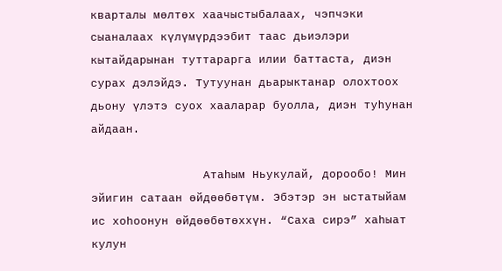кварталы мөлтөх хаачыстыбалаах, чэпчэки сыаналаах күлүмүрдээбит таас дьиэлэри кытайдарынан туттарарга илии баттаста, диэн сурах дэлэйдэ. Тутуунан дьарыктанар олохтоох дьону үлэтэ суох хааларар буолла, диэн туһунан айдаан.

                Атаһым Ньукулай, дорообо! Мин эйигин сатаан өйдөөбөтүм. Эбэтэр эн ыстатыйам ис хоһоонун өйдөөбөтөххүн. “Саха сирэ” хаһыат кулун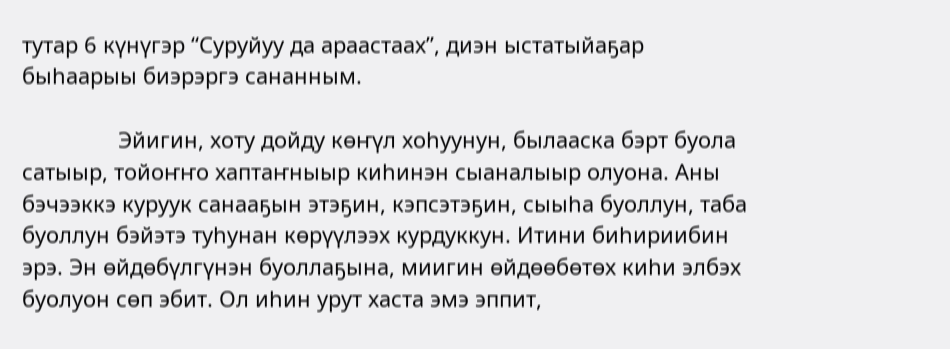тутар 6 күнүгэр “Суруйуу да араастаах”, диэн ыстатыйаҕар быһаарыы биэрэргэ сананным.

                Эйигин, хоту дойду көҥүл хоһуунун, былааска бэрт буола сатыыр, тойоҥҥо хаптаҥныыр киһинэн сыаналыыр олуона. Аны бэчээккэ куруук санааҕын этэҕин, кэпсэтэҕин, сыыһа буоллун, таба буоллун бэйэтэ туһунан көрүүлээх курдуккун. Итини биһириибин эрэ. Эн өйдөбүлгүнэн буоллаҕына, миигин өйдөөбөтөх киһи элбэх буолуон сөп эбит. Ол иһин урут хаста эмэ эппит,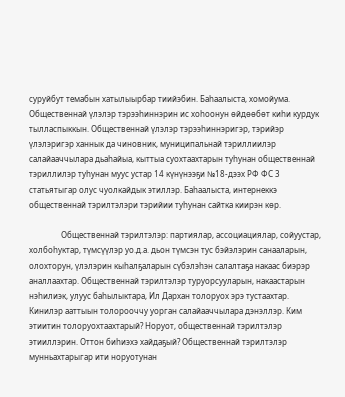суруйбут темабын хатылыырбар тиийэбин. Баһаалыста, хомойума. Общественнай үлэлэр тэрээһиннэрин ис хоһоонун өйдөөбөт киһи курдук тылласпыккын. Общественнай үлэлэр тэрээһиннэригэр, тэрийэр үлэлэригэр ханнык да чиновник, муниципальнай тэриллиилэр салайааччылара дьаһайыа, кыттыа суохтаахтарын туһунан общественнай тэриллилэр туһунан муус устар 14 күнүнээҕи №18-дээх РФ ФС 3 статьятыгар олус чуолкайдык этиллэр. Баһаалыста, интернеккэ общественнай тэрилтэлэри тэрийии туһунан сайтка киирэн көр.

                Общественнай тэрилтэлэр: партиялар, ассоциациялар, сойуустар, холбоһуктар, түмсүүлэр уо.д.а. дьон түмсэн тус бэйэлэрин санааларын, олохторун, үлэлэрин кыһалҕаларын сүбэлэһэн салалтаҕа накаас биэрэр аналлаахтар. Общественнай тэрилтэлэр туруорсууларын, накаастарын нэһилиэк, улуус баһылыктара, Ил Дархан толоруох эрэ тустаахтар. Кинилэр ааттыын толорооччу уорган салайааччылара дэнэллэр. Ким этиитин толоруохтаахтарый? Норуот, общественнай тэрилтэлэр этииллэрин. Оттон биһиэхэ хайдаҕый? Общественнай тэрилтэлэр мунньахтарыгар ити норуотунан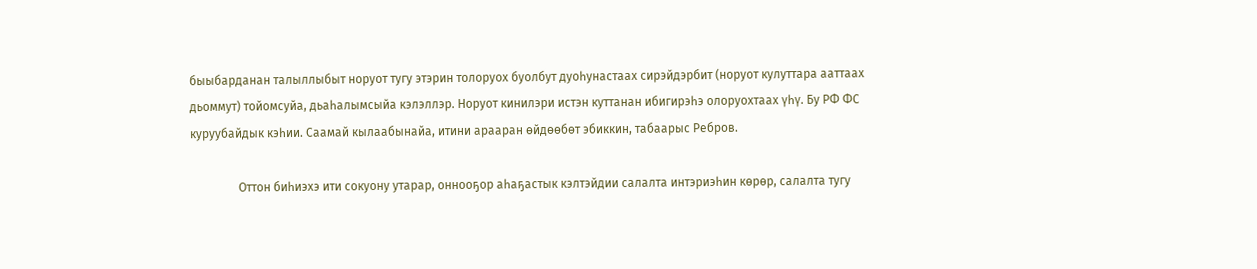быыбарданан талыллыбыт норуот тугу этэрин толоруох буолбут дуоһунастаах сирэйдэрбит (норуот кулуттара ааттаах дьоммут) тойомсуйа, дьаһалымсыйа кэлэллэр. Норуот кинилэри истэн куттанан ибигирэһэ олоруохтаах үһү. Бу РФ ФС куруубайдык кэһии. Саамай кылаабынайа, итини арааран өйдөөбөт эбиккин, табаарыс Ребров.

                Оттон биһиэхэ ити сокуону утарар, оннооҕор аһаҕастык кэлтэйдии салалта интэриэһин көрөр, салалта тугу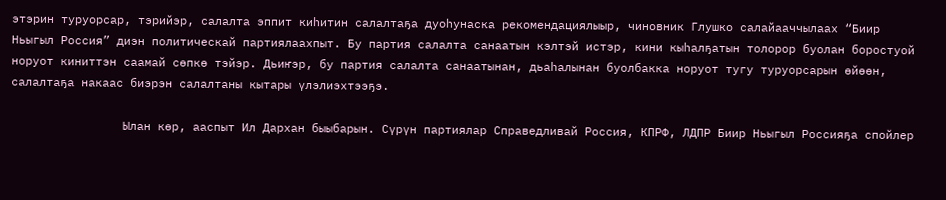этэрин туруорсар, тэрийэр, салалта эппит киһитин салалтаҕа дуоһунаска рекомендациялыыр, чиновник Глушко салайааччылаах “Биир Ньыгыл Россия” диэн политическай партиялаахпыт. Бу партия салалта санаатын кэлтэй истэр, кини кыһалҕатын толорор буолан боростуой норуот киниттэн саамай сөпкө тэйэр. Дьиҥэр, бу партия салалта санаатынан, дьаһалынан буолбакка норуот тугу туруорсарын өйөөн, салалтаҕа накаас биэрэн салалтаны кытары үлэлиэхтээҕэ.

                Ылан көр, ааспыт Ил Дархан быыбарын. Сүрүн партиялар Справедливай Россия, КПРФ, ЛДПР Биир Ньыгыл Россияҕа спойлер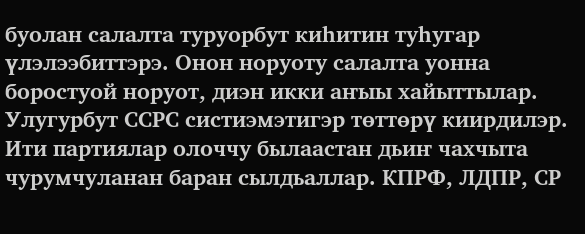буолан салалта туруорбут киһитин туһугар үлэлээбиттэрэ. Онон норуоту салалта уонна боростуой норуот, диэн икки аҥыы хайыттылар. Улугурбут ССРС систиэмэтигэр төттөрү киирдилэр. Ити партиялар олоччу былаастан дьиҥ чахчыта чурумчуланан баран сылдьаллар. КПРФ, ЛДПР, СР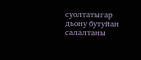суолтатыгар дьону бутуйан салалтаны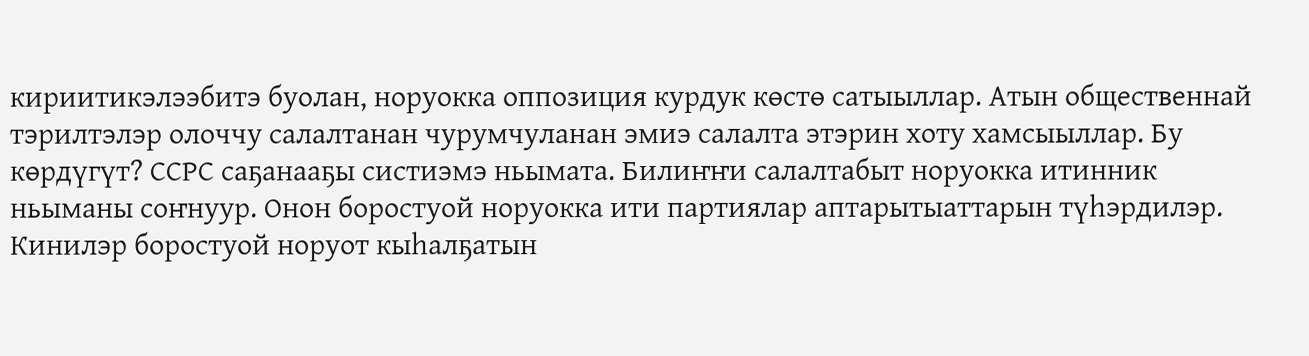кириитикэлээбитэ буолан, норуокка оппозиция курдук көстө сатыыллар. Атын общественнай тэрилтэлэр олоччу салалтанан чурумчуланан эмиэ салалта этэрин хоту хамсыыллар. Бу көрдүгүт? ССРС саҕанааҕы систиэмэ ньымата. Билиҥҥи салалтабыт норуокка итинник ньыманы соҥнуур. Онон боростуой норуокка ити партиялар аптарытыаттарын түһэрдилэр. Кинилэр боростуой норуот кыһалҕатын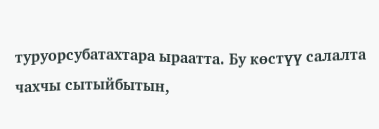туруорсубатахтара ыраатта. Бу көстүү салалта чахчы сытыйбытын,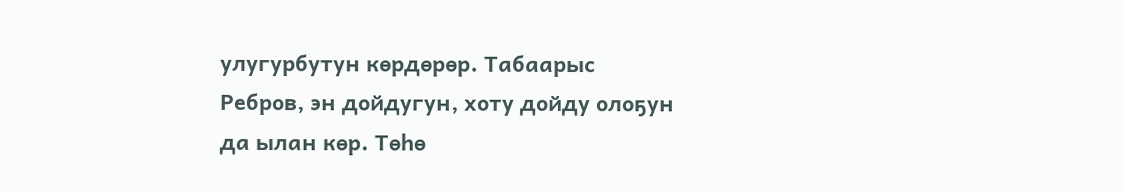улугурбутун көрдөрөр. Табаарыс Ребров, эн дойдугун, хоту дойду олоҕун да ылан көр. Төһө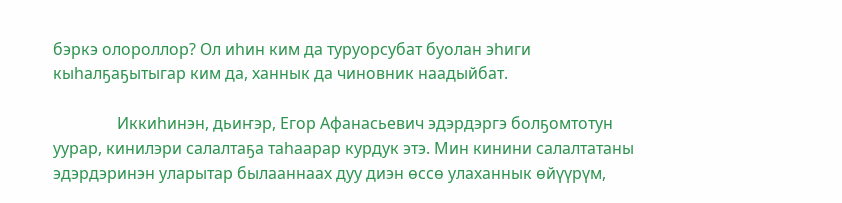бэркэ олороллор? Ол иһин ким да туруорсубат буолан эһиги кыһалҕаҕытыгар ким да, ханнык да чиновник наадыйбат.

                Иккиһинэн, дьиҥэр, Егор Афанасьевич эдэрдэргэ болҕомтотун уурар, кинилэри салалтаҕа таһаарар курдук этэ. Мин кинини салалтатаны эдэрдэринэн уларытар былааннаах дуу диэн өссө улаханнык өйүүрүм,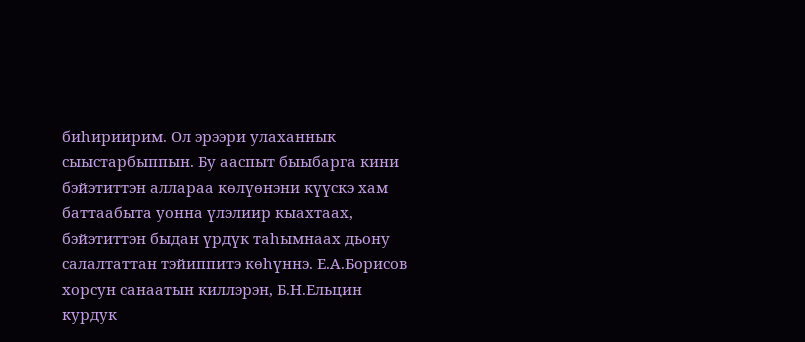биһириирим. Ол эрээри улаханнык сыыстарбыппын. Бу ааспыт быыбарга кини бэйэтиттэн аллараа көлүөнэни күүскэ хам баттаабыта уонна үлэлиир кыахтаах, бэйэтиттэн быдан үрдүк таһымнаах дьону салалтаттан тэйиппитэ көһүннэ. Е.А.Борисов хорсун санаатын киллэрэн, Б.Н.Ельцин курдук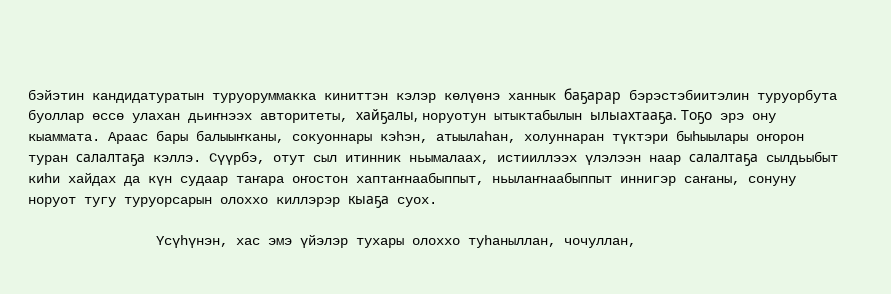бэйэтин кандидатуратын туруоруммакка киниттэн кэлэр көлүөнэ ханнык баҕарар бэрэстэбиитэлин туруорбута буоллар өссө улахан дьиҥнээх авторитеты, хайҕалы, норуотун ытыктабылын ылыахтааҕа. Тоҕо эрэ ону кыаммата. Араас бары балыыҥканы, сокуоннары кэһэн, атыылаһан, холуннаран түктэри быһыылары оҥорон туран салалтаҕа кэллэ. Сүүрбэ, отут сыл итинник ньымалаах, истииллээх үлэлээн наар салалтаҕа сылдьыбыт киһи хайдах да күн судаар таҥара оҥостон хаптаҥнаабыппыт, ньылаҥнаабыппыт иннигэр саҥаны, сонуну норуот тугу туруорсарын олоххо киллэрэр кыаҕа суох.

                Үсүһүнэн, хас эмэ үйэлэр тухары олоххо туһаныллан, чочуллан,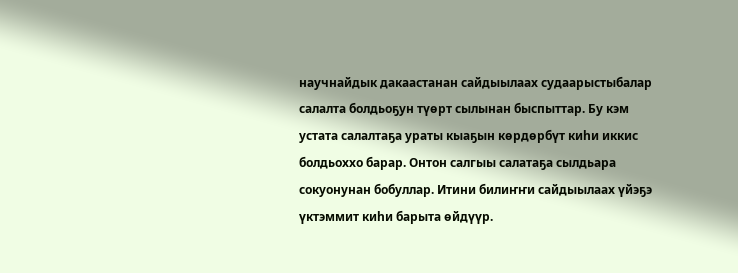научнайдык дакаастанан сайдыылаах судаарыстыбалар салалта болдьоҕун түөрт сылынан быспыттар. Бу кэм устата салалтаҕа ураты кыаҕын көрдөрбүт киһи иккис болдьоххо барар. Онтон салгыы салатаҕа сылдьара сокуонунан бобуллар. Итини билиҥҥи сайдыылаах үйэҕэ үктэммит киһи барыта өйдүүр.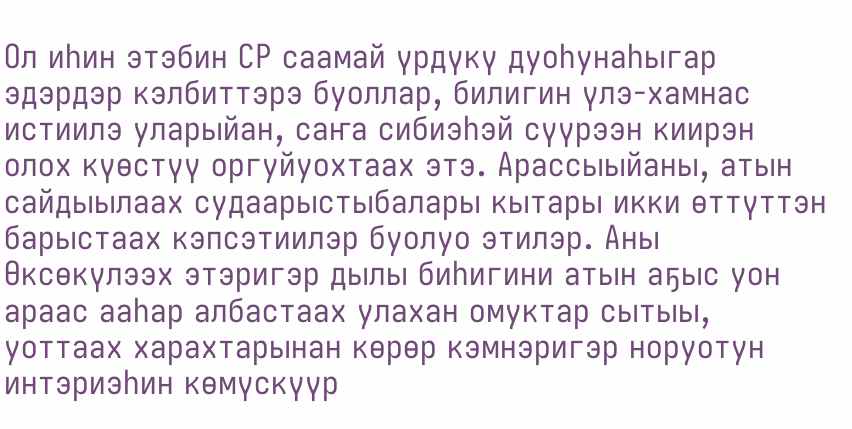Ол иһин этэбин СР саамай үрдүкү дуоһунаһыгар эдэрдэр кэлбиттэрэ буоллар, билигин үлэ-хамнас истиилэ уларыйан, саҥа сибиэһэй сүүрээн киирэн олох күөстүү оргуйуохтаах этэ. Арассыыйаны, атын сайдыылаах судаарыстыбалары кытары икки өттүттэн барыстаах кэпсэтиилэр буолуо этилэр. Аны Өксөкүлээх этэригэр дылы биһигини атын аҕыс уон араас ааһар албастаах улахан омуктар сытыы, уоттаах харахтарынан көрөр кэмнэригэр норуотун интэриэһин көмүскүүр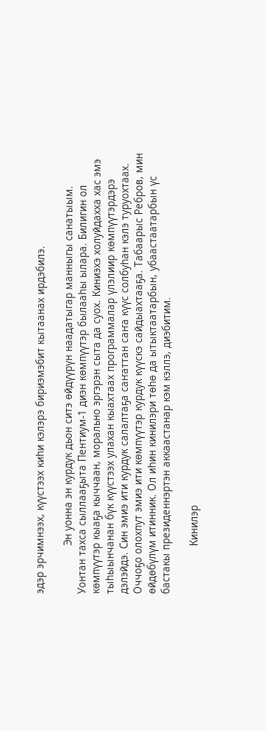эдэр эрчимнээх, күүстээх киһи кэлэрэ бириэмэбит кытаанах ирдэбилэ.

                Эн уонна эн курдук дьон ситэ өйдүүрүн наадатыгар манныгы санатыым. Уонтан тахса сыллааҕыта Пентиум-1 диэн көмпүүтэр былааһы ылара. Билигин ол көмпүүтэр кыаҕа кыччаан, морально эргэрэн сыта да суох. Киниэхэ холуйдахха хас эмэ тыһыынчанан бүк күүстээх улахан кыахтаах программалар үлэлиир көмпүүтэрдэрэ дэлэйдэ. Син эмиэ ити курдук салалтаҕа саҥаттан саҥа күүс солбуһан кэлэ туруохтаах. Оччоҕо олохпут эмиэ ити көмпүүтэр курдук күүскэ сайдыахтааҕа. Табаарыс Ребров, мин өйдөбүлүм итинник. Ол иһин кинилэри төһө да ытыктаатарбын, убаастаатарбын үс бастакы президеннэртэн аккаастанар кэм кэллэ, диэбитим.

                Кинилэр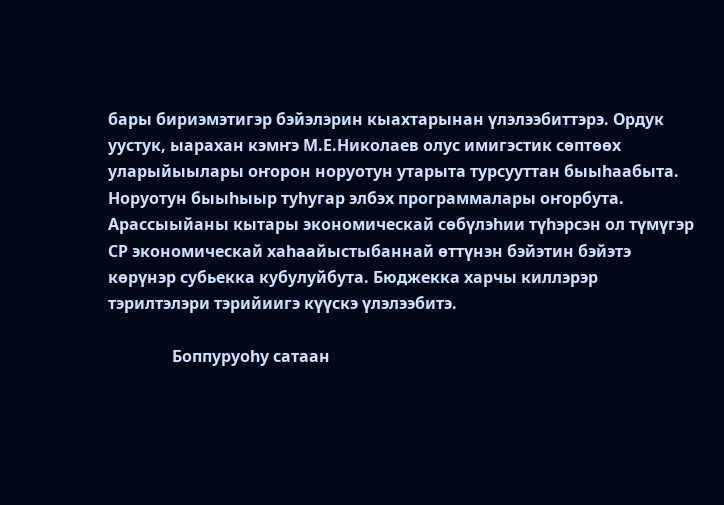бары бириэмэтигэр бэйэлэрин кыахтарынан үлэлээбиттэрэ. Ордук уустук, ыарахан кэмҥэ М.Е.Николаев олус имигэстик сөптөөх уларыйыылары оҥорон норуотун утарыта турсууттан быыһаабыта. Норуотун быыһыыр туһугар элбэх программалары оҥорбута. Арассыыйаны кытары экономическай сөбүлэһии түһэрсэн ол түмүгэр СР экономическай хаһаайыстыбаннай өттүнэн бэйэтин бэйэтэ көрүнэр субьекка кубулуйбута. Бюджекка харчы киллэрэр тэрилтэлэри тэрийиигэ күүскэ үлэлээбитэ.

                Боппуруоһу сатаан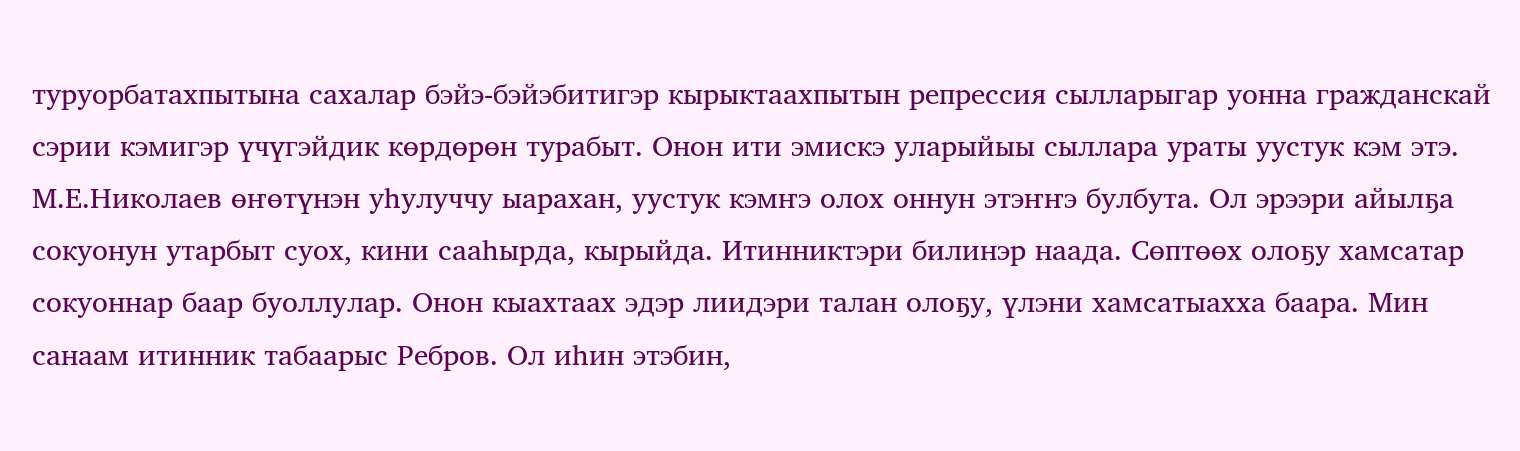туруорбатахпытына сахалар бэйэ-бэйэбитигэр кырыктаахпытын репрессия сылларыгар уонна гражданскай сэрии кэмигэр үчүгэйдик көрдөрөн турабыт. Онон ити эмискэ уларыйыы сыллара ураты уустук кэм этэ. М.Е.Николаев өҥөтүнэн уһулуччу ыарахан, уустук кэмҥэ олох оннун этэҥҥэ булбута. Ол эрээри айылҕа сокуонун утарбыт суох, кини сааһырда, кырыйда. Итинниктэри билинэр наада. Сөптөөх олоҕу хамсатар сокуоннар баар буоллулар. Онон кыахтаах эдэр лиидэри талан олоҕу, үлэни хамсатыахха баара. Мин санаам итинник табаарыс Ребров. Ол иһин этэбин,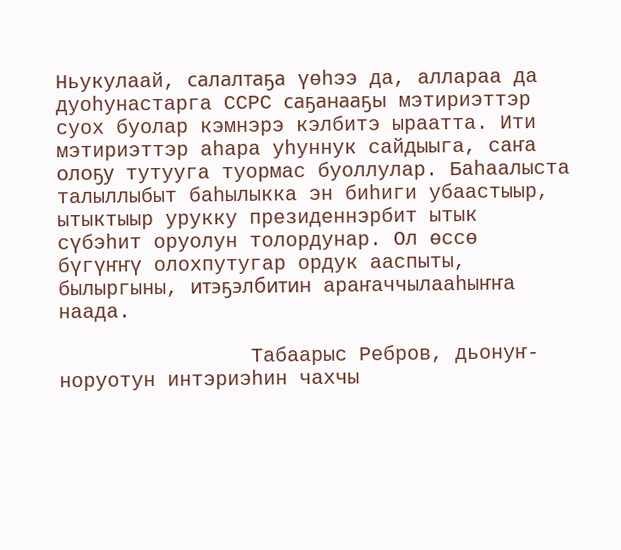Ньукулаай, салалтаҕа үөһээ да, аллараа да дуоһунастарга ССРС саҕанааҕы мэтириэттэр суох буолар кэмнэрэ кэлбитэ ыраатта. Ити мэтириэттэр аһара уһуннук сайдыыга, саҥа олоҕу тутууга туормас буоллулар. Баһаалыста талыллыбыт баһылыкка эн биһиги убаастыыр, ытыктыыр урукку президеннэрбит ытык сүбэһит оруолун толордунар. Ол өссө бүгүҥҥү олохпутугар ордук ааспыты, былыргыны, итэҕэлбитин араҥаччылааһыҥҥа наада.

                Табаарыс Ребров, дьонуҥ-норуотун интэриэһин чахчы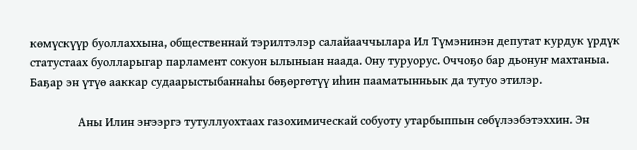көмүскүүр буоллаххына, общественнай тэрилтэлэр салайааччылара Ил Түмэнинэн депутат курдук үрдүк статустаах буолларыгар парламент сокуон ылыныан наада. Ону туруорус. Оччоҕо бар дьонуҥ махтаныа. Баҕар эн үтүө ааккар судаарыстыбаннаһы бөҕөргөтүү иһин пааматынньык да тутуо этилэр.

                Аны Илин эҥээргэ тутуллуохтаах газохимическай собуоту утарбыппын сөбүлээбэтэххин. Эн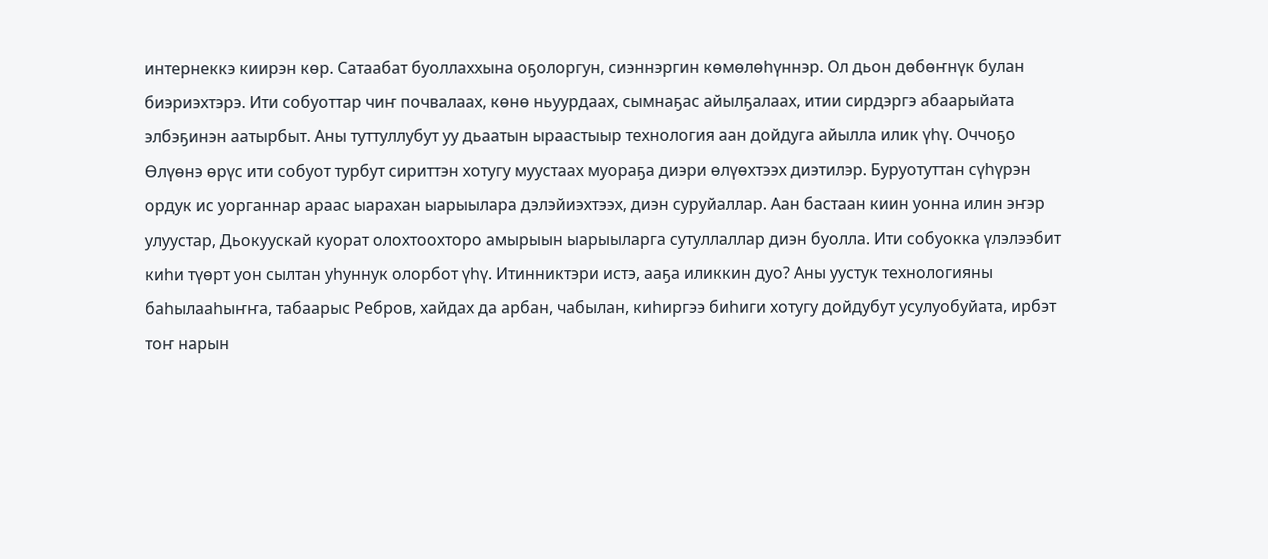интернеккэ киирэн көр. Сатаабат буоллаххына оҕолоргун, сиэннэргин көмөлөһүннэр. Ол дьон дөбөҥнүк булан биэриэхтэрэ. Ити собуоттар чиҥ почвалаах, көнө ньуурдаах, сымнаҕас айылҕалаах, итии сирдэргэ абаарыйата элбэҕинэн аатырбыт. Аны туттуллубут уу дьаатын ыраастыыр технология аан дойдуга айылла илик үһү. Оччоҕо Өлүөнэ өрүс ити собуот турбут сириттэн хотугу муустаах муораҕа диэри өлүөхтээх диэтилэр. Буруотуттан сүһүрэн ордук ис уорганнар араас ыарахан ыарыылара дэлэйиэхтээх, диэн суруйаллар. Аан бастаан киин уонна илин эҥэр улуустар, Дьокуускай куорат олохтоохторо амырыын ыарыыларга сутуллаллар диэн буолла. Ити собуокка үлэлээбит киһи түөрт уон сылтан уһуннук олорбот үһү. Итинниктэри истэ, ааҕа иликкин дуо? Аны уустук технологияны баһылааһыҥҥа, табаарыс Ребров, хайдах да арбан, чабылан, киһиргээ биһиги хотугу дойдубут усулуобуйата, ирбэт тоҥ нарын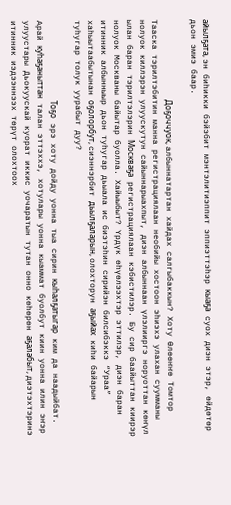айылҕата, эн биһикки бэйэбит мэнтэлитиэппит эппиэттэһэр кыаҕа суох диэн этэр, өйдөтөр дьон эмиэ баар.

                Доҕоччуок, албыннатартан хайдах салгыбаккын? Хоту Өлөөҥҥө Томтор Тааска тэрилтэбитин манна регистрациялаан необийы хостоон эһиэхэ улахан суумманы нолуок киллэрэн улуускутун сайыннарыахпыт, диэн албыннаан үлэлииргэ норуоттан көҥүл ылан баран тэрилтэлэрин Москваҕа регистрациялаан кэбистилэр. Бу сир баайыттан киирэр нолуок Москваны байытар буолла. Хайыыбыт? Үрдүк өһүөлээхтэр эттилэр, диэн баран итинник албынныыр дьон туһугар дьыала ис биэтэһин сирийэн билсибэккэ “Ураа” хаһыытаабытынан оҕолорбут, сиэннэрбит дьылҕаларын, олохторун аҕыйах киһи байарын туһугар толук уурабыт дуу?

                Тоҕо эрэ хоту дойду уонна тыа сирин кыһалҕатыгар ким да наадыйбат. Арай куһаҕаныттан талан эттэххэ, хотулары уонна кыаммат буолбут киин уонна илин эҥэр улуустары Дьокуускай куорат иккис уочаратын тутан онно көһөрөн аҕалабыт, диэтэхтэринэ итинник иэдээннээх төрүт олохтоох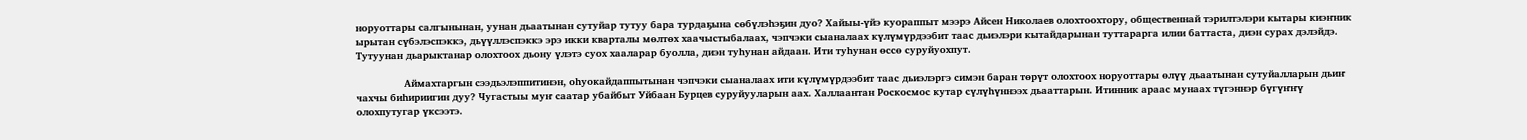норуоттары салгынынан, уунан дьаатынан сутуйар тутуу бара турдаҕына сөбүлэһэҕин дуо? Хайыы-үйэ куораппыт мээрэ Айсен Николаев олохтоохтору, общественнай тэрилтэлэри кытары киэҥник ырытан сүбэлэспэккэ, дьүүллэспэккэ эрэ икки кварталы мөлтөх хаачыстыбалаах, чэпчэки сыаналаах күлүмүрдээбит таас дьиэлэри кытайдарынан туттарарга илии баттаста, диэн сурах дэлэйдэ. Тутуунан дьарыктанар олохтоох дьону үлэтэ суох хааларар буолла, диэн туһунан айдаан. Ити туһунан өссө суруйуохпут.

                Аймахтаргын сээдьэлэппитинэн, оһуокайдаппытынан чэпчэки сыаналаах ити күлүмүрдээбит таас дьиэлэргэ симэн баран төрүт олохтоох норуоттары өлүү дьаатынан сутуйалларын дьиҥ чахчы биһириигин дуу? Чугастыы муҥ саатар убайбыт Уйбаан Бурцев суруйууларын аах. Халлаантан Роскосмос кутар сүлүһүннээх дьааттарын. Итинник араас мунаах түгэннэр бүгүҥҥү олохпутугар үксээтэ.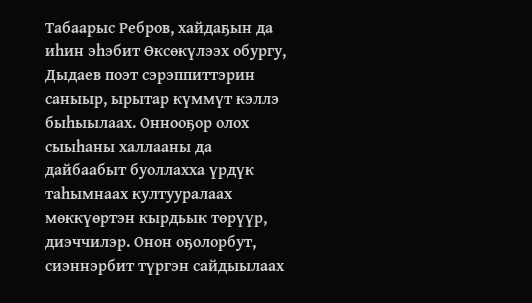Табаарыс Ребров, хайдаҕын да иһин эһэбит Өксөкүлээх обургу, Дыдаев поэт сэрэппиттэрин саныыр, ырытар күммүт кэллэ быһыылаах. Оннооҕор олох сыыһаны халлааны да дайбаабыт буоллахха үрдүк таһымнаах култууралаах мөккүөртэн кырдьык төрүүр, диэччилэр. Онон оҕолорбут, сиэннэрбит түргэн сайдыылаах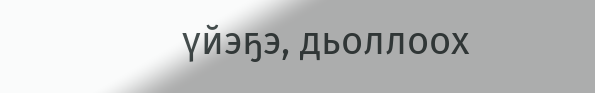үйэҕэ, дьоллоох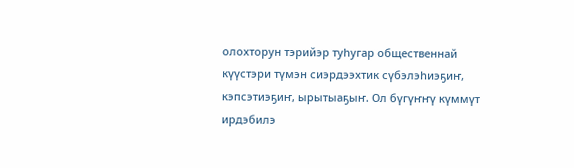олохторун тэрийэр туһугар общественнай күүстэри түмэн сиэрдээхтик сүбэлэһиэҕиҥ, кэпсэтиэҕиҥ, ырытыаҕыҥ. Ол бүгүҥҥү күммүт ирдэбилэ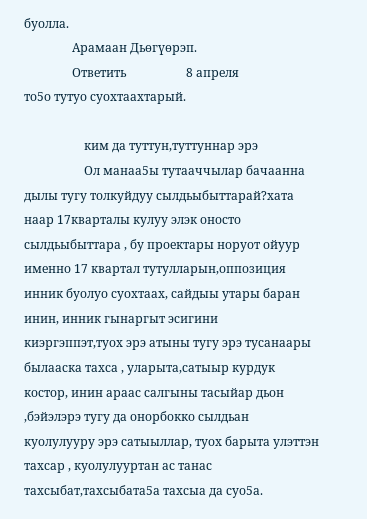буолла.
                Арамаан Дьөгүөрэп.
                Ответить                    8 апреля                    то5о тутуо суохтаахтарый.

                    ким да туттун,туттуннар эрэ
                    Ол манаа5ы тутааччылар бачаанна дылы тугу толкуйдуу сылдьыбыттарай?хата наар 17кварталы кулуу элэк оносто сылдьыбыттара , бу проектары норуот ойуур именно 17 квартал тутулларын,оппозиция инник буолуо суохтаах, сайдыы утары баран инин, инник гынаргыт эсигини киэргэппэт,туох эрэ атыны тугу эрэ тусанаары былааска тахса , уларыта,сатыыр курдук костор, инин араас салгыны тасыйар дьон ,бэйэлэрэ тугу да онорбокко сылдьан куолулууру эрэ сатыыллар, туох барыта улэттэн тахсар , куолулууртан ас танас тахсыбат,тахсыбата5а тахсыа да суо5а.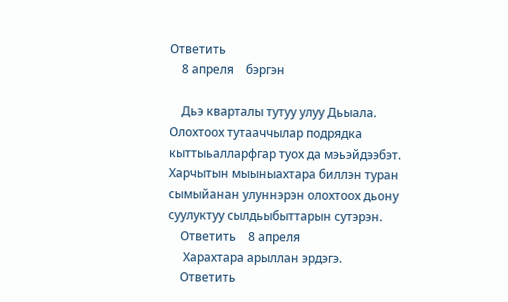Ответить
    8 апреля    бэргэн

    Дьэ кварталы тутуу улуу Дьыала. Олохтоох тутааччылар подрядка кыттыьалларфгар туох да мэьэйдээбэт. Харчытын мыыныахтара биллэн туран сымыйанан улуннэрэн олохтоох дьону суулуктуу сылдьыбыттарын сутэрэн.
    Ответить    8 апреля
     Харахтара арыллан эрдэгэ.
    Ответить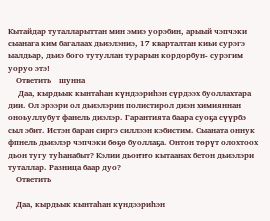Кытайдар туталларыттан мин эмиэ уорэбин, арыый чэпчэки сыанага ким багалаах дьиэлэниэ, 17 кварталтан киьи сурэгэ ыалдьар, дьиэ бого тутуллан турарын кордорбун- сурэгим уоруо этэ!
    Ответить    шунна
     Даа, кырдьык кынтаһан күндээриһэн сүрдээх буоллахтара дии. Ол эрээри ол дьиэлэрин полистирол диэн химияннан оноьуллубут фанель диэлэр. Гарантията баара суоҕа сүүрбэ сыл эбит. Истэн баран сиргэ силлээн кэбистим. Сыаната оннук фпнель дьиэлэр чэпчэки бөҕө буоллаҕа. Онтон төрүт олохтоох дьон тугу туһанабыт? Кэлии дьоҥҥо кытаанах бетон дьиэлэри туталлар. Разница баар дуо?
    Ответить

    Даа, кырдьык кынтаһан күндээриһэн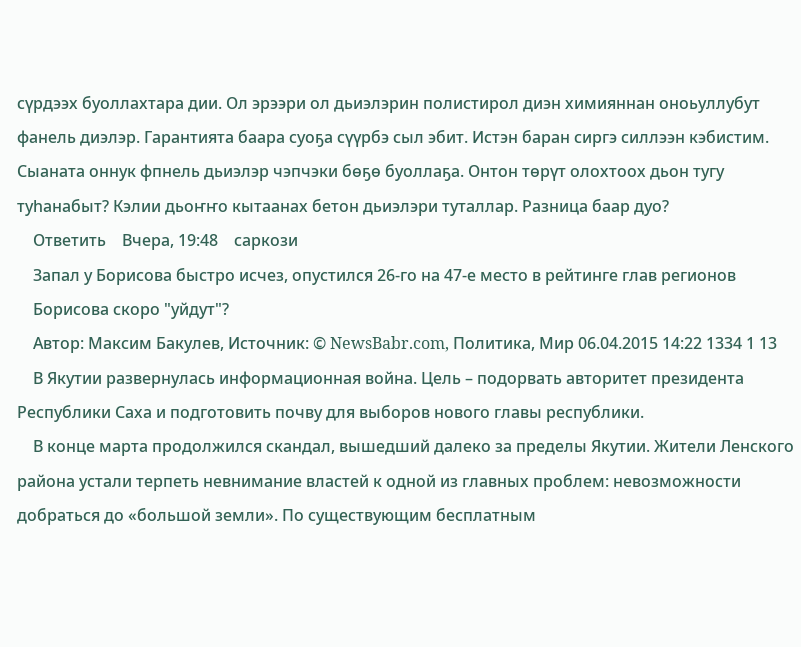сүрдээх буоллахтара дии. Ол эрээри ол дьиэлэрин полистирол диэн химияннан оноьуллубут фанель диэлэр. Гарантията баара суоҕа сүүрбэ сыл эбит. Истэн баран сиргэ силлээн кэбистим. Сыаната оннук фпнель дьиэлэр чэпчэки бөҕө буоллаҕа. Онтон төрүт олохтоох дьон тугу туһанабыт? Кэлии дьоҥҥо кытаанах бетон дьиэлэри туталлар. Разница баар дуо?
    Ответить    Вчера, 19:48    саркози
    Запал у Борисова быстро исчез, опустился 26-го на 47-е место в рейтинге глав регионов
    Борисова скоро "уйдут"?
    Автор: Максим Бакулев, Источник: © NewsBabr.com, Политика, Мир 06.04.2015 14:22 1334 1 13
    В Якутии развернулась информационная война. Цель – подорвать авторитет президента Республики Саха и подготовить почву для выборов нового главы республики.
    В конце марта продолжился скандал, вышедший далеко за пределы Якутии. Жители Ленского района устали терпеть невнимание властей к одной из главных проблем: невозможности добраться до «большой земли». По существующим бесплатным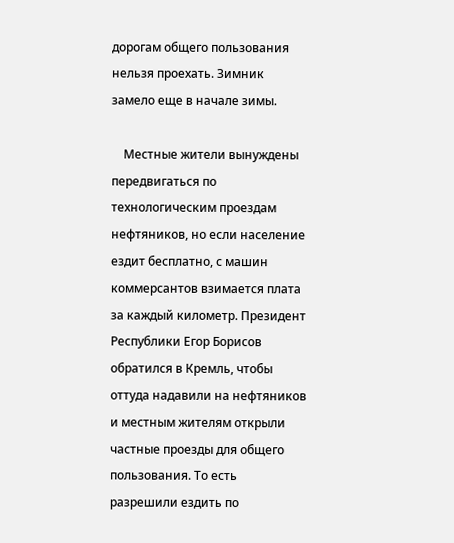дорогам общего пользования нельзя проехать. Зимник замело еще в начале зимы.

    Местные жители вынуждены передвигаться по технологическим проездам нефтяников, но если население ездит бесплатно, с машин коммерсантов взимается плата за каждый километр. Президент Республики Егор Борисов обратился в Кремль, чтобы оттуда надавили на нефтяников и местным жителям открыли частные проезды для общего пользования. То есть разрешили ездить по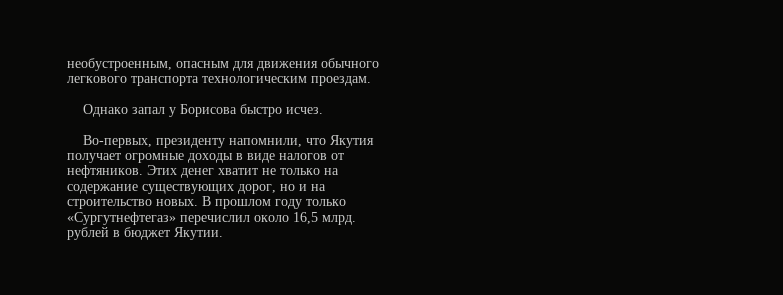необустроенным, опасным для движения обычного легкового транспорта технологическим проездам.

    Однако запал у Борисова быстро исчез.

    Во-первых, президенту напомнили, что Якутия получает огромные доходы в виде налогов от нефтяников. Этих денег хватит не только на содержание существующих дорог, но и на строительство новых. В прошлом году только «Сургутнефтегаз» перечислил около 16,5 млрд. рублей в бюджет Якутии.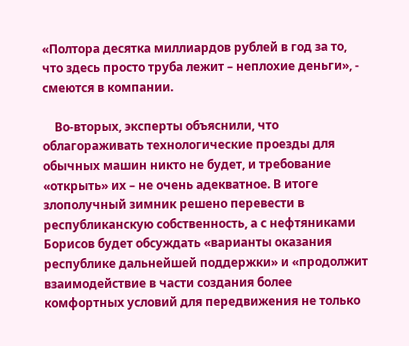«Полтора десятка миллиардов рублей в год за то, что здесь просто труба лежит – неплохие деньги», - смеются в компании.

    Во-вторых, эксперты объяснили, что облагораживать технологические проезды для обычных машин никто не будет, и требование «открыть» их – не очень адекватное. В итоге злополучный зимник решено перевести в республиканскую собственность, а с нефтяниками Борисов будет обсуждать «варианты оказания республике дальнейшей поддержки» и «продолжит взаимодействие в части создания более комфортных условий для передвижения не только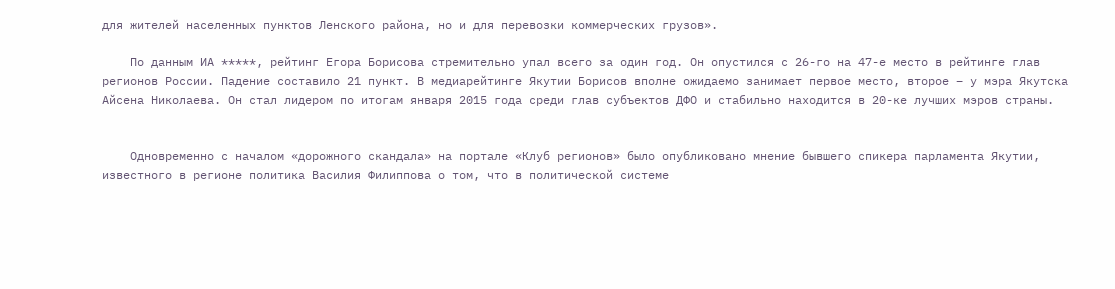для жителей населенных пунктов Ленского района, но и для перевозки коммерческих грузов».

    По данным ИА *****, рейтинг Егора Борисова стремительно упал всего за один год. Он опустился с 26-го на 47-е место в рейтинге глав регионов России. Падение составило 21 пункт. В медиарейтинге Якутии Борисов вполне ожидаемо занимает первое место, второе – у мэра Якутска Айсена Николаева. Он стал лидером по итогам января 2015 года среди глав субъектов ДФО и стабильно находится в 20-ке лучших мэров страны.


    Одновременно с началом «дорожного скандала» на портале «Клуб регионов» было опубликовано мнение бывшего спикера парламента Якутии, известного в регионе политика Василия Филиппова о том, что в политической системе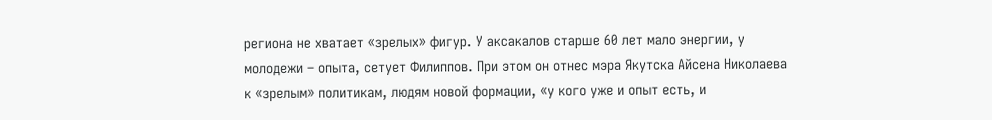региона не хватает «зрелых» фигур. У аксакалов старше 60 лет мало энергии, у молодежи – опыта, сетует Филиппов. При этом он отнес мэра Якутска Айсена Николаева к «зрелым» политикам, людям новой формации, «у кого уже и опыт есть, и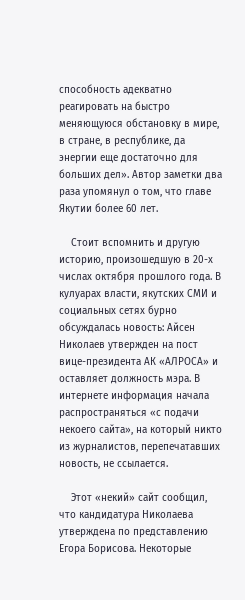способность адекватно реагировать на быстро меняющуюся обстановку в мире, в стране, в республике, да энергии еще достаточно для больших дел». Автор заметки два раза упомянул о том, что главе Якутии более 60 лет.

    Стоит вспомнить и другую историю, произошедшую в 20-х числах октября прошлого года. В кулуарах власти, якутских СМИ и социальных сетях бурно обсуждалась новость: Айсен Николаев утвержден на пост вице-президента АК «АЛРОСА» и оставляет должность мэра. В интернете информация начала распространяться «с подачи некоего сайта», на который никто из журналистов, перепечатавших новость, не ссылается.

    Этот «некий» сайт сообщил, что кандидатура Николаева утверждена по представлению Егора Борисова. Некоторые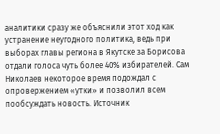аналитики сразу же объяснили этот ход как устранение неугодного политика, ведь при выборах главы региона в Якутске за Борисова отдали голоса чуть более 40% избирателей. Сам Николаев некоторое время подождал с опровержением «утки» и позволил всем пообсуждать новость. Источник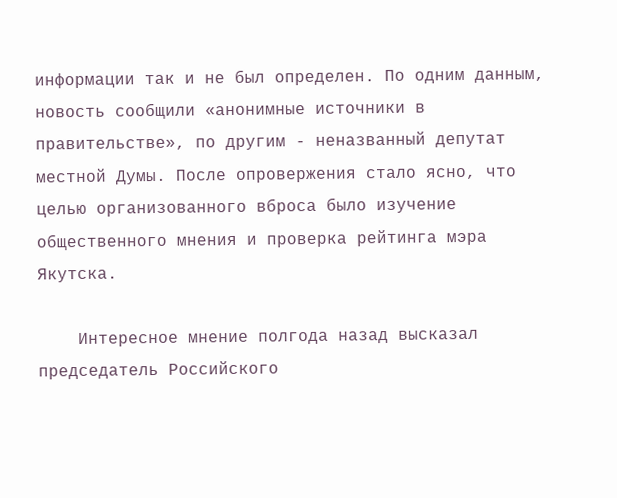информации так и не был определен. По одним данным, новость сообщили «анонимные источники в правительстве», по другим - неназванный депутат местной Думы. После опровержения стало ясно, что целью организованного вброса было изучение общественного мнения и проверка рейтинга мэра Якутска.

    Интересное мнение полгода назад высказал председатель Российского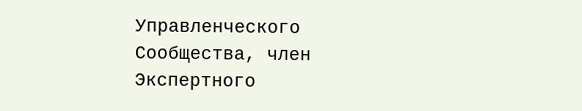Управленческого Сообщества, член Экспертного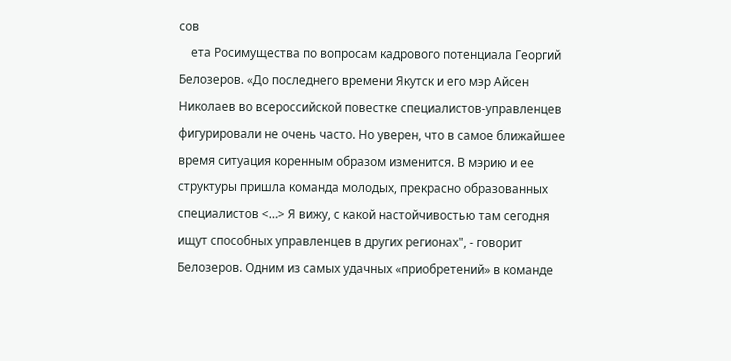сов
    ета Росимущества по вопросам кадрового потенциала Георгий Белозеров. «До последнего времени Якутск и его мэр Айсен Николаев во всероссийской повестке специалистов-управленцев фигурировали не очень часто. Но уверен, что в самое ближайшее время ситуация коренным образом изменится. В мэрию и ее структуры пришла команда молодых, прекрасно образованных специалистов <…> Я вижу, с какой настойчивостью там сегодня ищут способных управленцев в других регионах", - говорит Белозеров. Одним из самых удачных «приобретений» в команде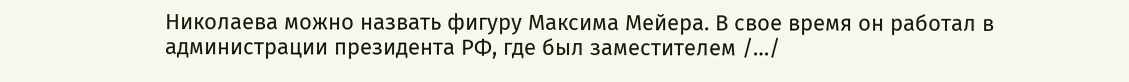Николаева можно назвать фигуру Максима Мейера. В свое время он работал в администрации президента РФ, где был заместителем /…/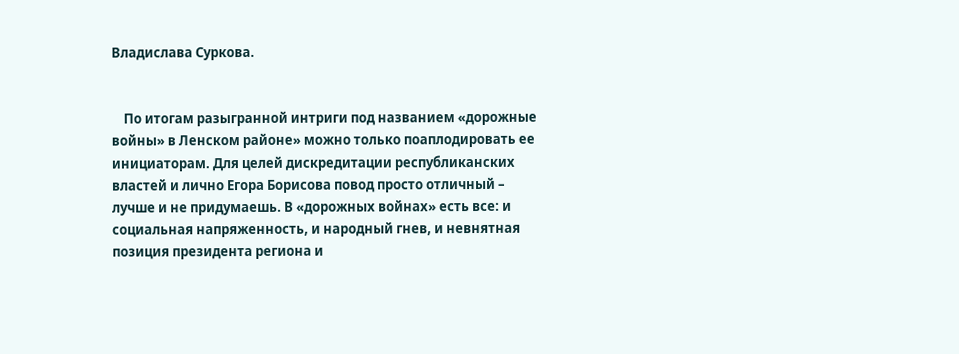Владислава Суркова.


    По итогам разыгранной интриги под названием «дорожные войны» в Ленском районе» можно только поаплодировать ее инициаторам. Для целей дискредитации республиканских властей и лично Егора Борисова повод просто отличный – лучше и не придумаешь. В «дорожных войнах» есть все: и социальная напряженность, и народный гнев, и невнятная позиция президента региона и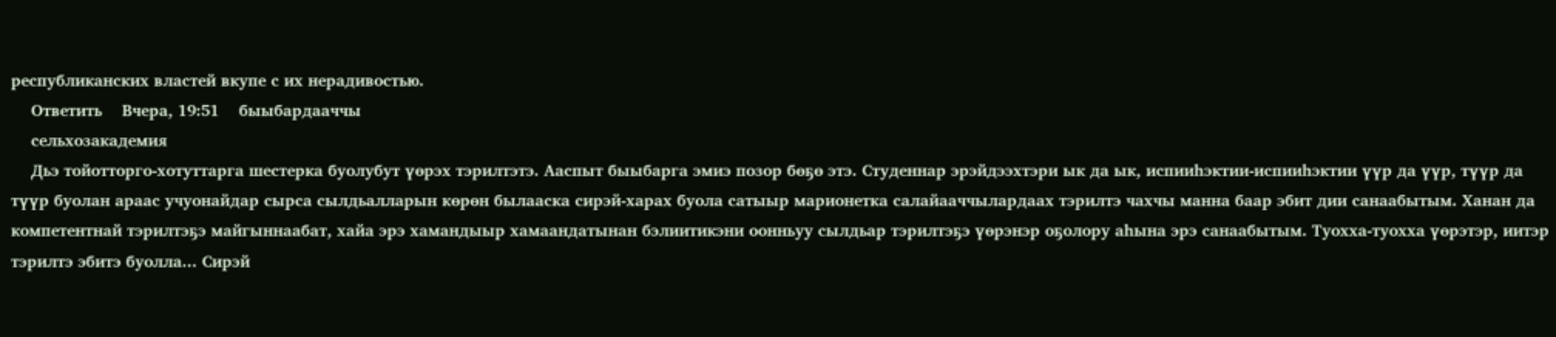республиканских властей вкупе с их нерадивостью.
    Ответить    Вчера, 19:51    быыбардааччы
    сельхозакадемия
    Дьэ тойотторго-хотуттарга шестерка буолубут үөрэх тэрилтэтэ. Ааспыт быыбарга эмиэ позор бөҕө этэ. Студеннар эрэйдээхтэри ык да ык, испииһэктии-испииһэктии үүр да үүр, түүр да түүр буолан араас учуонайдар сырса сылдьалларын көрөн былааска сирэй-харах буола сатыыр марионетка салайааччылардаах тэрилтэ чахчы манна баар эбит дии санаабытым. Ханан да компетентнай тэрилтэҕэ майгыннаабат, хайа эрэ хамандыыр хамаандатынан бэлиитикэни оонньуу сылдьар тэрилтэҕэ үөрэнэр оҕолору аһына эрэ санаабытым. Туохха-туохха үөрэтэр, иитэр тэрилтэ эбитэ буолла... Сирэй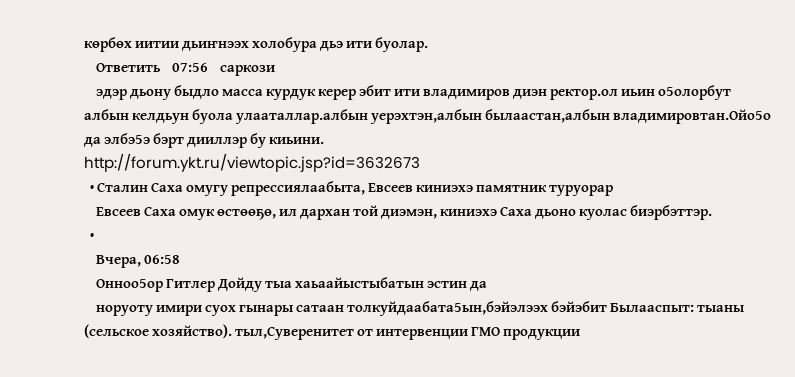көрбөх иитии дьиҥнээх холобура дьэ ити буолар.
    Ответить    07:56    саркози
    эдэр дьону быдло масса курдук керер эбит ити владимиров диэн ректор.ол иьин о5олорбут албын келдьун буола улааталлар.албын уерэхтэн,албын былаастан,албын владимировтан.Ойо5о да элбэ5э бэрт дииллэр бу киьини.
http://forum.ykt.ru/viewtopic.jsp?id=3632673
  • Сталин Саха омугу репрессиялаабыта, Евсеев киниэхэ памятник туруорар
    Евсеев Саха омук өстөөҕө, ил дархан той диэмэн, киниэхэ Саха дьоно куолас биэрбэттэр.
  •
    Вчера, 06:58
    Онноо5ор Гитлер Дойду тыа хаьаайыстыбатын эстин да
    норуоту имири суох гынары сатаан толкуйдаабата5ын,бэйэлээх бэйэбит Былааспыт: тыаны (сельское хозяйство). тыл,Суверенитет от интервенции ГМО продукции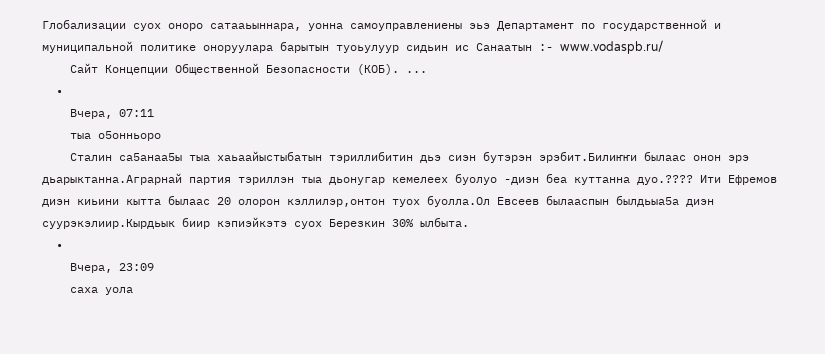Глобализации суох оноро сатааьыннара, уонна самоуправлениены эьэ Департамент по государственной и муниципальной политике оноруулара барытын туоьулуур сидьин ис Санаатын :- www.vodaspb.ru/
    Сайт Концепции Общественной Безопасности (КОБ). ...
  •
    Вчера, 07:11
    тыа о5онньоро
    Сталин са5анаа5ы тыа хаьаайыстыбатын тэриллибитин дьэ сиэн бутэрэн эрэбит.Билиҥҥи былаас онон эрэ дьарыктанна.Аграрнай партия тэриллэн тыа дьонугар кемелеех буолуо -диэн беа куттанна дуо.???? Ити Ефремов диэн киьини кытта былаас 20 олорон кэллилэр,онтон туох буолла.Ол Евсеев былааспын былдьыа5а диэн суурэкэлиир.Кырдьык биир кэпиэйкэтэ суох Березкин 30% ылбыта.
  •
    Вчера, 23:09
    саха уола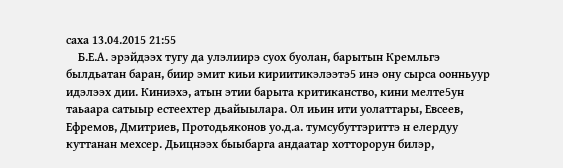саха 13.04.2015 21:55
    Б.Е.А. эрэйдээх тугу да улэлиирэ суох буолан, барытын Кремльгэ былдьатан баран, биир эмит киьи кириитикэлээтэ5 инэ ону сырса оонньуур идэлээх дии. Киниэхэ, атын этии барыта критиканство, кини мелте5ун таьаара сатыыр естеехтер дьайыылара. Ол иьин ити уолаттары, Евсеев, Ефремов, Дмитриев, Протодьяконов уо.д.а. тумсубуттэриттэ н елердуу куттанан мехсер. Дьицнээх быыбарга андаатар хотторорун билэр,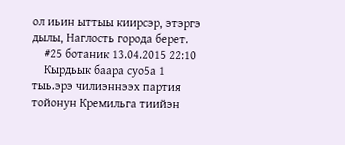ол иьин ыттыы киирсэр, этэргэ дылы, Наглость города берет.
    #25 ботаник 13.04.2015 22:10
    Кырдьык баара суо5а 1 тыь.эрэ чилиэннээх партия тойонун Кремильга тиийэн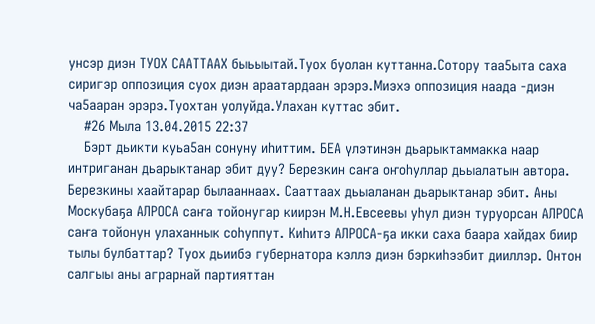унсэр диэн ТУОХ СААТТААХ быьыытай.Туох буолан куттанна.Сотору таа5ыта саха сиригэр оппозиция суох диэн араатардаан эрэрэ.Миэхэ оппозиция наада -диэн ча5ааран эрэрэ.Туохтан уолуйда.Улахан куттас эбит.
    #26 Мыла 13.04.2015 22:37
    Бэрт дьикти куьа5ан сонуну иһиттим. БЕА үлэтинэн дьарыктаммакка наар интриганан дьарыктанар эбит дуу? Березкин саҥа оҥоһуллар дьыалатын автора. Березкины хаайтарар былааннаах. Сааттаах дьыаланан дьарыктанар эбит. Аны Москубаҕа АЛРОСА саҥа тойонугар киирэн М.Н.Евсеевы уһул диэн туруорсан АЛРОСА саҥа тойонун улаханнык соһуппут. Киһитэ АЛРОСА-ҕа икки саха баара хайдах биир тылы булбаттар? Туох дьиибэ губернатора кэллэ диэн бэркиһээбит дииллэр. Онтон салгыы аны аграрнай партияттан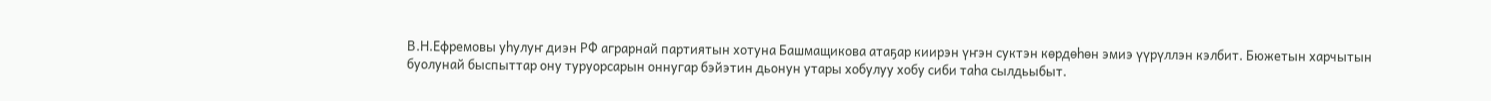В.Н.Ефремовы уһулуҥ диэн РФ аграрнай партиятын хотуна Башмащикова атаҕар киирэн үҥэн суктэн көрдөһөн эмиэ үүрүллэн кэлбит. Бюжетын харчытын буолунай быспыттар ону туруорсарын оннугар бэйэтин дьонун утары хобулуу хобу сиби таһа сылдьыбыт.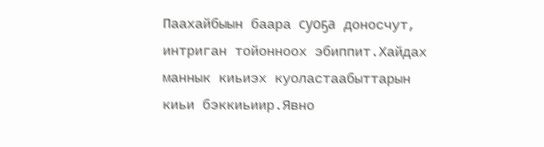Паахайбыын баара суоҕа доносчут, интриган тойонноох эбиппит.Хайдах маннык киьиэх куоластаабыттарын киьи бэккиьиир.Явно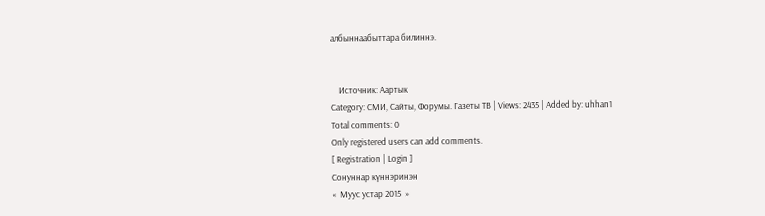албыннаабыттара билиннэ.


    Источник: Аартык
Category: СМИ, Сайты, Форумы. Газеты ТВ | Views: 2435 | Added by: uhhan1
Total comments: 0
Only registered users can add comments.
[ Registration | Login ]
Сонуннар күннэринэн
«  Муус устар 2015  »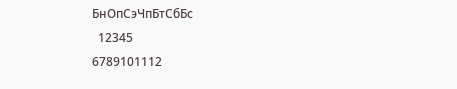БнОпСэЧпБтСбБс
  12345
6789101112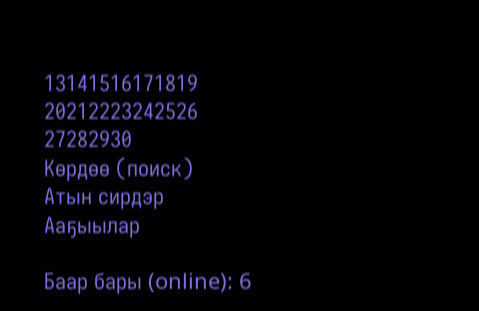13141516171819
20212223242526
27282930
Көрдөө (поиск)
Атын сирдэр
Ааҕыылар

Баар бары (online): 6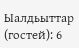Ыалдьыттар (гостей): 6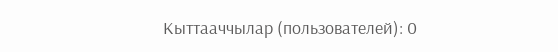Кыттааччылар (пользователей): 0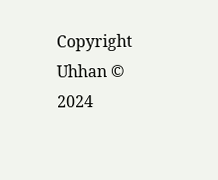Copyright Uhhan © 2024